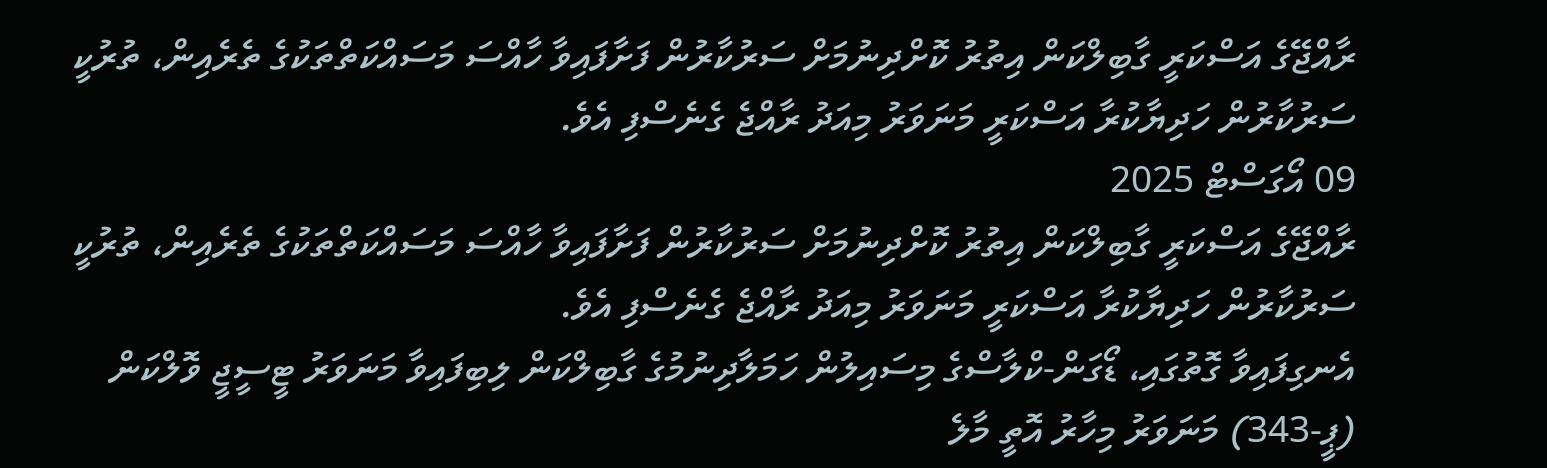ރާއްޖޭގެ އަސްކަރީ ގާބިލްކަން އިތުރު ކޮށްދިނުމަށް ސަރުކާރުން ފަށާފައިވާ ހާއްސަ މަސައްކަތްތަކުގެ ތެރެއިން، ތުރުކީ ސަރުކާރުން ހަދިޔާކުރާ އަސްކަރީ މަނަވަރު މިއަދު ރާއްޖެ ގެނެސްފި އެވެ.
09 އޯގަސްޓް 2025
ރާއްޖޭގެ އަސްކަރީ ގާބިލްކަން އިތުރު ކޮށްދިނުމަށް ސަރުކާރުން ފަށާފައިވާ ހާއްސަ މަސައްކަތްތަކުގެ ތެރެއިން، ތުރުކީ ސަރުކާރުން ހަދިޔާކުރާ އަސްކަރީ މަނަވަރު މިއަދު ރާއްޖެ ގެނެސްފި އެވެ.
އެނގިފައިވާ ގޮތުގައި، ޑޯގަން-ކްލާސްގެ މިސައިލުން ހަމަލާދިނުމުގެ ގާބިލްކަން ލިބިފައިވާ މަނަވަރު ޓީސީޖީ ވޮލްކަން (ޕީ-343) މަނަވަރު މިހާރު އޮތީ މާލެ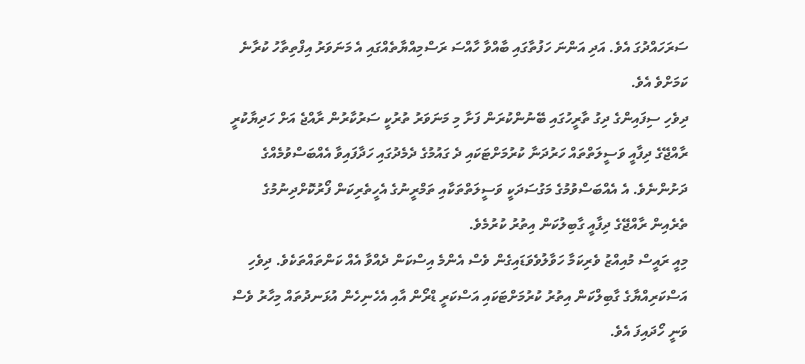ސަރަހައްދުގަ އެވެ. އަދި އަންނަ ހަފުތާގައި ބާއްވާ ހާއްސަ ރަސްމިއްޔާތެއްގައި އެ މަނަވަރު އިފްތިތާހު ކުރާނެ ކަމަށްވެ އެވެ.
ދިވެހި ސިފައިންގެ ދިގު ތާރީހުގައި ބޭނުންކުރަން ފަށާ މި މަނަވަރު ތުރުކީ ސަރުކާރުން ރާއްޖެ އަށް ހަދިޔާކުރީ ރާއްޖޭގެ ދިފާއީ ވަސީލަތްތައް ހަރުދަނާ ކުރުމަށްޓަކައި ދެ ގައުމުގެ ދެމެދުގައި ހަދާފައިވާ އެއްބަސްވުމެއްގެ ދަށުންނެވެ. އެ އެއްބަސްވުމުގެ މަގުސަދަކީ ވަސީލަތްތަކާއި ތަމްރީނުގެ އެހީތެރިކަން ފޯރުކޮށްދިނުމުގެ ތެރެއިން ރާއްޖޭގެ ދިފާއީ ގާބިލުކަން އިތުރު ކުރުމެވެ.
މިއީ ރައީސް މުއިއްޒު ވެރިކަމާ ހަވާލުވެވަޑައިގެން ވެސް އެންމެ އިސްކަން ދެއްވާ އެއް ކަންތައްތަކެވެ. ދިވެހި އަސްކަރިއްޔާގެ ގާބިލްކަން އިތުރު ކުރުމަށްޓަކައި އަސްކަރީ ޑްރޯން އާއި އެހެނިހެން އުޅަނދުތައް މިހާރު ވެސް ވަނީ ހޯދައިފަ އެވެ.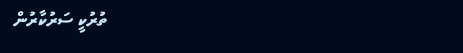ތުރުކީ ސަރުކާރުން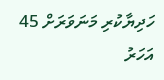ހަދިޔާކުރި މަނަވަރަށް 45 އަހަރު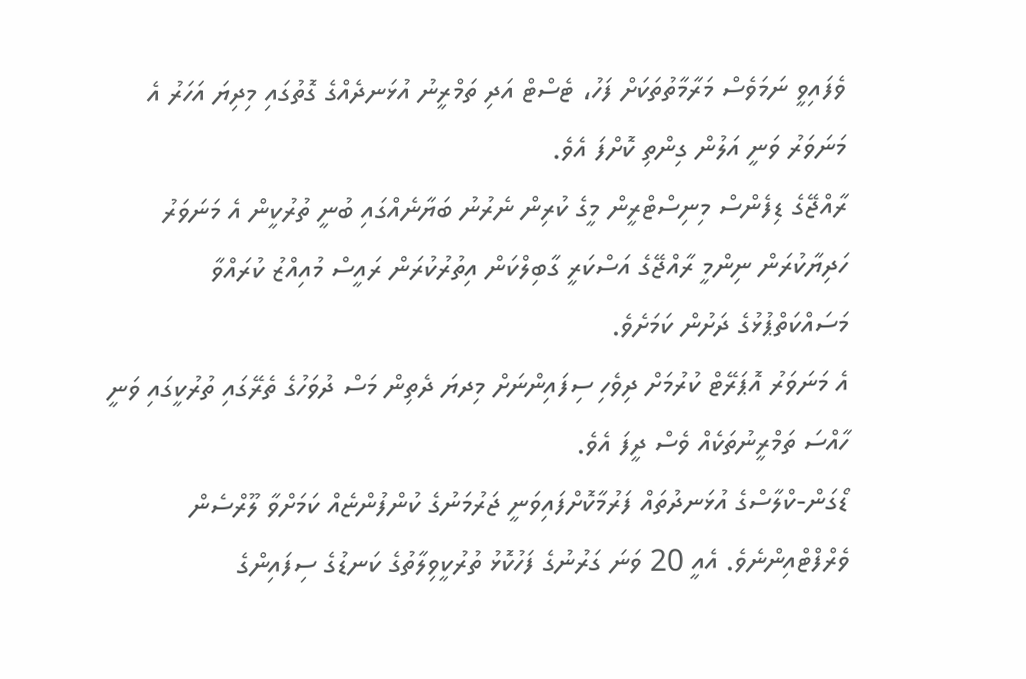ވެފައިވީ ނަމަވެސް މަރާމާތުތަކަށް ފަހު، ޓެސްޓް އަދި ތަމްރީނު އުޅަނދެއްގެ ގޮތުގައި މިދިޔަ އަހަރު އެ މަނަވަރު ވަނީ އަލުން ގިންތި ކޮށްފަ އެވެ.
ރާއްޖޭގެ ޑިފެންސް މިނިސްޓްރީން މީގެ ކުރިން ނެރުނު ބަޔާނެއްގައި ބުނީ ތުރުކީން އެ މަނަވަރު ހަދިޔާކުރަން ނިންމީ ރާއްޖޭގެ އަސްކަރީ ގާބިލްކަން އިތުރުކުރަން ރައީސް މުއިއްޒު ކުރައްވާ މަސައްކަތްޕުޅުގެ ދަށުން ކަމަށެވެ.
އެ މަނަވަރު އޮޕަރޭޓް ކުރުމަށް ދިވެހި ސިފައިންނަށް މިދޔަ ދެތިން މަސް ދުވަހުގެ ތެރޭގައި ތުރުކީގައި ވަނީ ހާއްސަ ތަމްރީނުތަކެއް ވެސް ދީފަ އެވެ.
ޑޯގަން-ކްލާސްގެ އުޅަނދުތައް ފަރުމާކޮށްފައިވަނީ ޖަރުމަނުގެ ކުންފުންޏެއް ކަމަށްވާ ލޫރްސެން ވެރްފްޓްއިންނެވެ. އެއީ 20 ވަނަ ގަރުނުގެ ފަހުކޮޅު ތުރުކީވިލާތުގެ ކަނޑުގެ ސިފައިންގެ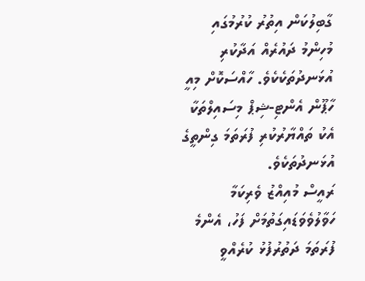ގާބިލުކަން އިތުރު ކުރުމުގައި މުހިންމު ދައުރެއް އަދާކުރި އުޅަނދުތަކެކެވެ. ހާއްސަކޮށް މިއީ ހާޕޫން އެންޓި-ޝިޕް މިސައިލްތަކާ އެކު ތައްޔާރުކުރި ފުރަތަމަ ގިންތީގެ އުޅަނދުތަކެވެ.
ރައީސް މުއިއްޒު ވެރިކަމާ ހަވާލުވެވަޑައިގަތުމަށް ފަހު، އެންމެ ފުރަތަމަ ދަތުރުފުޅު ކުރެއްވީ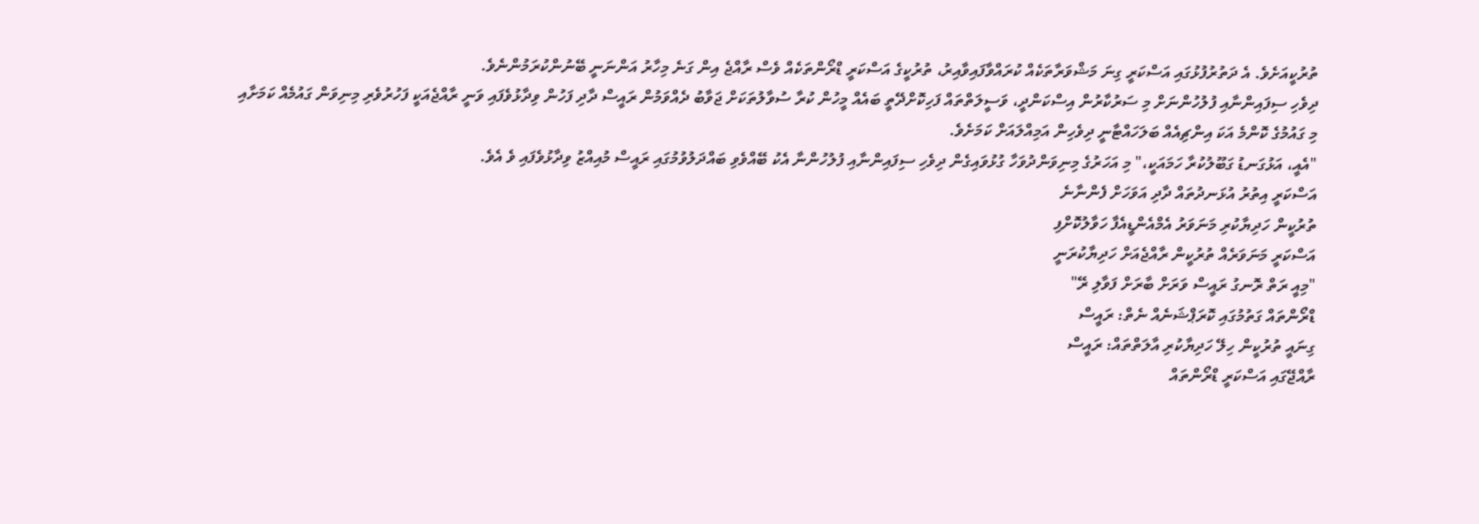ތުރުކީއަށެވެ. އެ ދަތުރުފުޅުގައި އަސްކަރީ ގިނަ މަޝްވަރާތަކެއް ކުރައްވާފައިވާއިރު، ތުރުކީގެ އަސްކަރީ ޑްރޯންތަކެއް ވެސް ރާއްޖެ އިން ގަނެ މިހާރު އަންނަނީ ބޭނުންކުރަމުންނެވެ.
ދިވެހި ސިފައިންނާއި ފުލުހުންނަށް މި ސަރުކާރުން އިސްކަންދީ، ވަސީލަތްތައް ފަހިކޮށްދޭތީ ބައެއް މީހުން ކުރާ ސުވާލުތަކަށް ޖަވާބު ދެއްވަމުން ރައީސް ދާދި ފަހުން ވިދާޅުވެފައި ވަނީ ރާއްޖެއަކީ ފަހުރުވެރި މިނިވަން ގައުމެއް ކަމަށާއި މި ގައުމުގެ ކޮންމެ އަކަ އިންޗިއެއް ބަލަހައްޓާނީ ދިވެހިން އަމިއްލައަށް ކަމަށެވެ.
"އެއީ، އަޅުގަނޑު ގަބޫލުކުރާ ހަމައަކީ،" މި އަހަރުގެ މިނިވަންދުވަހާ ގުޅުވައިގެން ދިވެހި ސިފައިންނާއި ފުލުހުންނާ އެކު ބޭއްވެވި ބައްދަލުވުމުގައި ރައީސް މުއިއްޒު ވިދާޅުވެފައި ވެ އެވެ.
އަސްކަރީ އިތުރު އުޅަނދުތައް ދާދި އަވަހަށް ފެންނާނެ
ތުރުކީން ހަދިޔާކުރި މަނަވަރު އެމްއެންޑީއެފާ ހަވާލުކޮށްފި
އަސްކަރީ މަނަވަރެއް ތުރުކީން ރާއްޖެއަށް ހަދިޔާކުރަނީ
"މިއީ ރަތް ރޮނގު ރައީސް ވަރަށް ބާރަށް ފަވާލި ރޭ"
ޑްރޯންތައް ގަތުމުގައި ކޮރަޕްޝަނެއް ނެތް: ރައީސް
ގިނައީ ތުރުކީން ހިލޭ ހަދިޔާކުރި އާލަތްތައް: ރައީސް
ރާއްޖޭގައި އަސްކަރީ ޑްރޯންތައް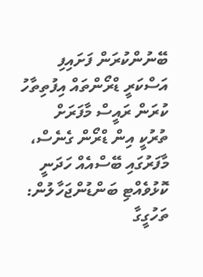ބޭނުންކުރަން ފަށައިފި
އަސްކަރީ ޑްރޯންތައް އިފުތިތާހު ކުރަން ރައީސް މާފަރަށް
ތުރުކީ އިން ޑްރޯން ގެނެސް، މާފަރުގައި ބޭސްއެއް ހަދަނީ
ކޮޅުވެއްޓި ބަންޑުންޖަހާލުން: ތަހުގީގާ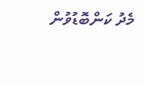މެދު ކަންބޮޑުވުން